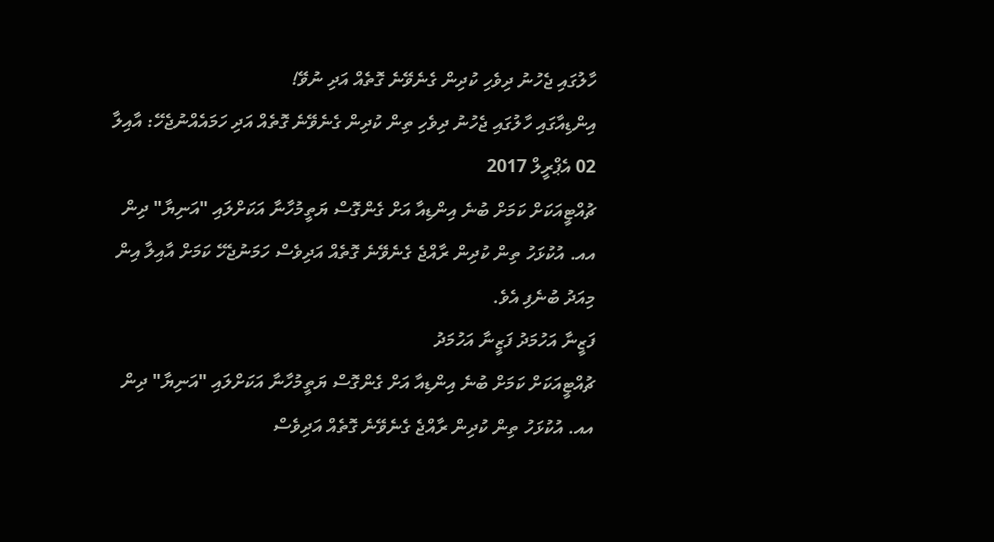ހާލުގައި ޖެހުނު ދިވެހި ކުދިން ގެނެވޭނެ ގޮތެއް އަދި ނުވޭ!
އިންޑިއާގައި ހާލުގައި ޖެހުނު ދިވެހި ތިން ކުދިން ގެނެވޭނެ ގޮތެއް އަދި ހަމައެއްނުޖެހޭ: އާއިލާ
02 އެޕްރީލް 2017
ޗުއްޓީއަކަށް ކަމަށް ބުނެ އިންޑިއާ އަށް ގެންގޮސް ޔަތީމުހާނާ އަކަށްލައި "އަނިޔާ" ދިން އއ. އުކުޅަހު ތިން ކުދިން ރާއްޖެ ގެނެވޭނެ ގޮތެއް އަދިވެސް ހަމަނުޖެހޭ ކަމަށް އާއިލާ އިން މިއަދު ބުނެފި އެވެ.
ފަޒީނާ އަހުމަދު ފަޒީނާ އަހުމަދު
ޗުއްޓީއަކަށް ކަމަށް ބުނެ އިންޑިއާ އަށް ގެންގޮސް ޔަތީމުހާނާ އަކަށްލައި "އަނިޔާ" ދިން އއ. އުކުޅަހު ތިން ކުދިން ރާއްޖެ ގެނެވޭނެ ގޮތެއް އަދިވެސް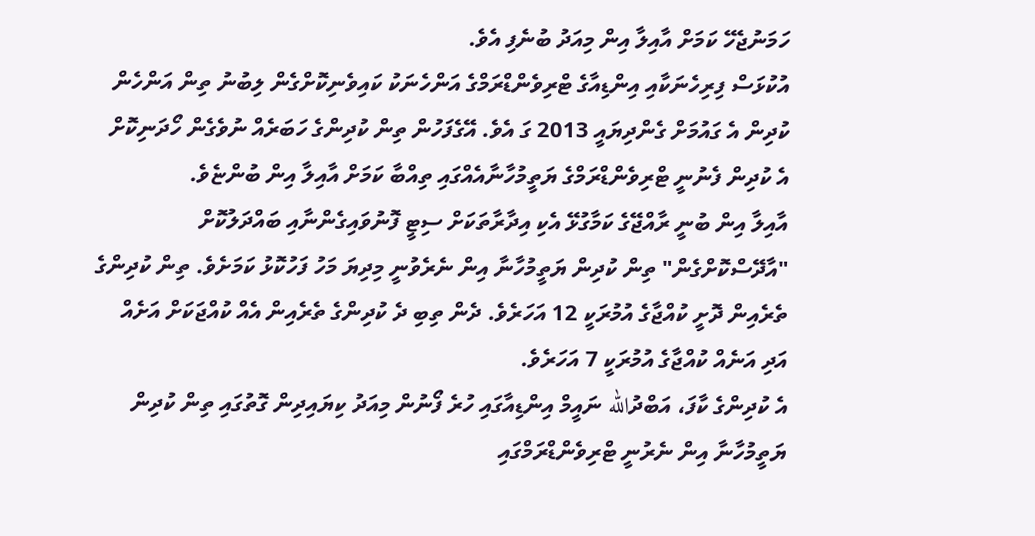ހަމަނުޖެހޭ ކަމަށް އާއިލާ އިން މިއަދު ބުނެފި އެވެ.
އުކުޅަސް ފިރިހެނަކާއި އިންޑިއާގެ ޓްރިވެންޑްރަމްގެ އަންހެނަކު ކައިވެނިކޮށްގެން ލިބުނު ތިން އަންހެން ކުދިން އެ ގައުމަށް ގެންދިޔައީ 2013 ގަ އެވެ. އޭގެފަހުން ތިން ކުދިންގެ ހަބަރެއް ނުވެގެން ހޯދަނިކޮށް އެ ކުދިން ފެނުނީ ޓްރިވެންޑްރަމްގެ ޔަތީމުހާނާއެއްގައި ތިއްބާ ކަމަށް އާއިލާ އިން ބުންޏެވެ.
އާއިލާ އިން ބުނީ ރާއްޖޭގެ ކަމާގުޅޭ އެކި އިދާރާތަކަށް ސިޓީ ފޮނުވައިގެންނާއި ބައްދަލުކޮށް "އާދޭސްކޮށްގެން" ތިން ކުދިން ޔަތީމުހާނާ އިން ނެރެވުނީ މިދިޔަ މަހު ފަހުކޮޅު ކަމަށެވެ. ތިން ކުދިންގެ ތެރެއިން ދޮށީ ކުއްޖާގެ އުމުރަކީ 12 އަހަރެވެ. ދެން ތިބި ދެ ކުދިންގެ ތެރެއިން އެއް ކުއްޖަކަށް އަށެއް އަދި އަނެއް ކުއްޖާގެ އުމުރަކީ 7 އަހަރެވެ.
އެ ކުދިންގެ ކާފަ، އަބްދުالله ނައީމް އިންޑިއާގައި ހުރެ ފޯނުން މިއަދު ކިޔައިދިން ގޮތުގައި ތިން ކުދިން ޔަތީމުހާނާ އިން ނެރުނީ ޓްރިވެންޑްރަމްގައި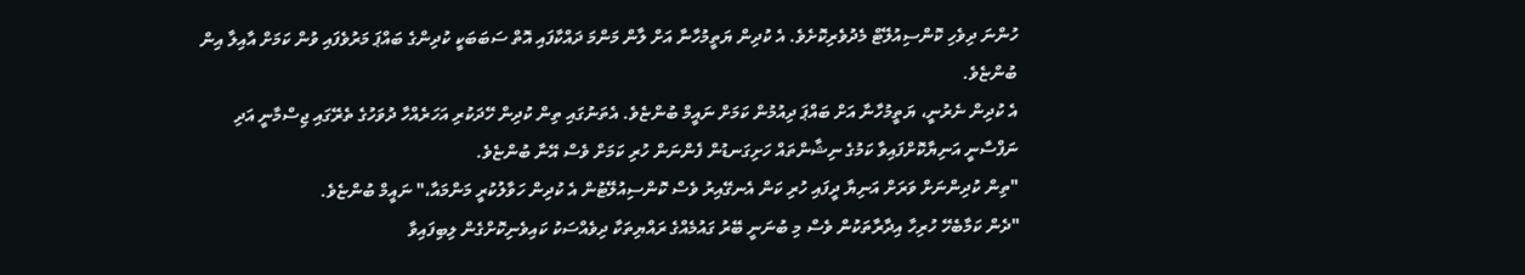ހުންނަ ދިވެހި ކޮންސިއުލޭޓް މެދުވެރިކޮށެވެ. އެ ކުދިން ޔަތީމުހާނާ އަށް ލާން މަންމަ ދައްކާފައި އޮތް ސަބަބަކީ ކުދިންގެ ބައްޕަ މަރުވެފައި ވުން ކަމަށް އާއިލާ އިން ބުންޏެވެ.
އެ ކުދިން ނެރުނީ، ޔަތީމުހާނާ އަށް ބައްޕަ ދިއުމުން ކަމަށް ނައީމް ބުންޏެވެ. އެތަނުގައި ތިން ކުދިން ހޭދަކުރި އަހަރެއްހާ ދުވަހުގެ ތެރޭގައި ޖިސްމާނީ އަދި ނަފްސާނީ އަނިޔާކޮށްފައިވާ ކަމުގެ ނިޝާންތައް ހަށިގަނޑުން ފެންނަން ހުރި ކަމަށް ވެސް އޭނާ ބުންޏެވެ.
"ތިން ކުދިންނަށް ވަރަށް އަނިޔާ ދީފައި ހުރި ކަން އެނގޭއިރު ވެސް ކޮންސިއުލޭޓުން އެ ކުދިން ހަވާލުކުރީ މަންމައާ،" ނައީމް ބުންޏެވެ.
"ދެން ކަމާބެހޭ ހުރިހާ އިދާރާތަކުން ވެސް މި ބުނަނީ ބޭރު ގައުމެއްގެ ރައްޔިތަކާ ދިވެއްސަކު ކައިވެނިކޮށްގެން ލިބިފައިވާ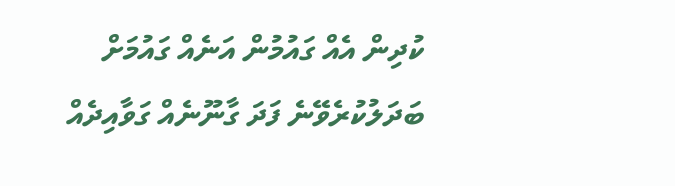ކުދިން އެއް ގައުމުން އަނެއް ގައުމަށް ބަދަލުކުރެވޭނެ ފަދަ ގާނޫނެއް ގަވާއިދެއް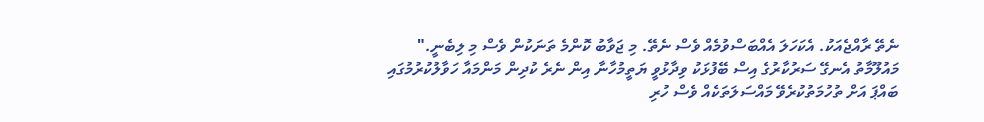ނެތޭ ރާއްޖެއަކު. އެކަހަލަ އެއްބަސްވުމެއް ވެސް ނެތޭ. މި ޖަވާބު ކޮންމެ ތަނަކުން ވެސް މި ލިބެނީ."
މައުލޫމާތު އެނގޭ ސަރުކާރުގެ އިސް ބޭފުޅަކު ވިދާޅުވީ ޔަތީމުހާނާ އިން ނެރެ ކުދިން މަންމައާ ހަވާލުކުރުމުގައި ބައްޕަ އަށް ތުހުމަތުކުރެވޭ މައްސަލަތަކެއް ވެސް ހުރި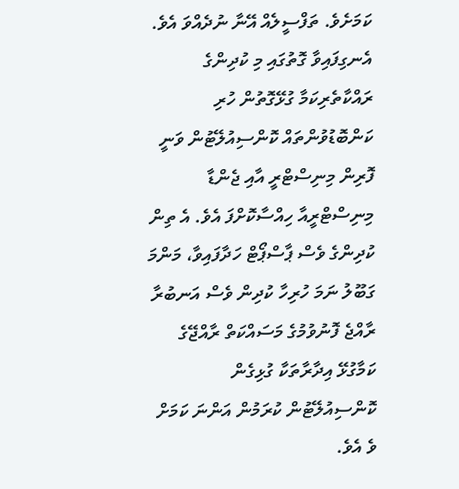ކަމަށެވެ. ތަފްސީލެއް އޭނާ ނުދެއްވަ އެވެ.
އެނގިފައިވާ ގޮތުގައި މި ކުދިންގެ ރައްކާތެރިކަމާ ގުޅޭގޮތުން ހުރި ކަންބޮޑުވުންތައް ކޮންސިއުލޭޓުން ވަނީ ފޮރިން މިނިސްޓްރީ އާއި ޖެންޑާ މިނިސްޓްރީއާ ހިއްސާކޮށްފަ އެވެ. އެ ތިން ކުދިންގެ ވެސް ޕާސްޕޯޓް ހަދާފައިވާ، މަންމަ ގަބޫލު ނަމަ ހުރިހާ ކުދިން ވެސް އަނބުރާ ރާއްޖެ ފޮނުވުމުގެ މަސައްކަތް ރާއްޖޭގެ ކަމާގުޅޭ އިދާރާތަކާ ގުޅިގެން ކޮންސިއުލޭޓުން ކުރަމުން އަންނަ ކަމަށް ވެ އެވެ.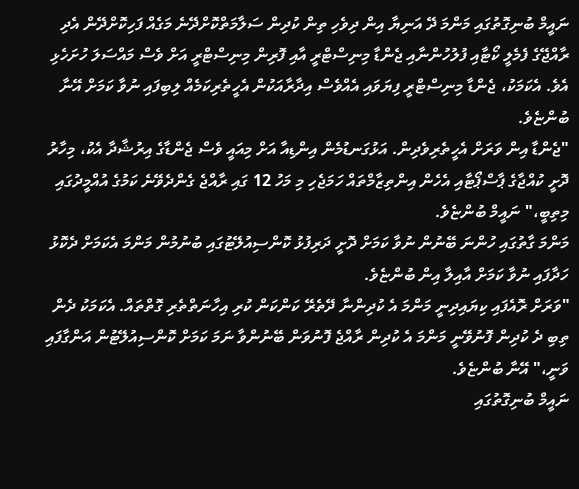ނައީމް ބުނިގޮތުގައި މަންމަ ދޭ އަނިޔާ އިން ދިވެހި ތިން ކުދިން ސަލާމަތްކޮށްދޭނެ މަގެއް ފަހިކޮށްދޭން އެދި ރާއްޖޭގެ ފެމެލީ ކޯޓާއި ފުލުހުންނާއި ޖެންޑާ މިނިސްޓްރީ އާއި ފޮރިން މިނިސްޓްރީ އަށް ވެސް މައްސަލަ ހުށަހެޅި އެވެ. އެކަމަކު، ޖެންޑާ މިނިސްޓްރީ ފިޔަވައި އެއްވެސް އިދާރާއަކުން އެހީތެރިކަމެއް ލިބިފައި ނުވާ ކަމަށް އޭނާ ބުންޏެވެ.
"ޖެންޑާ އިން ވަރަށް އެހީތެރިވެދިން. އަޅުގަނޑުމެން އިންޑިއާ އަށް މިއައީ ވެސް ޖެންޑާގެ އިރުޝާދާ އެކު، މިހާރު ދޮށީ ކުއްޖާގެ ޕާސްޕޯޓާއި އެހެން އިންތިޒާމްތައް ހަމަޖެހި މި މަހު 12 ގައި ރާއްޖެ ގެންދެވޭނެ ކަމުގެ އުއްމީދުގައި މިތިބީ،" ނައީމް ބުންޏެވެ.
މަންމަ ގާތުގައި ހުންނަ ބޭނުން ނުވާ ކަމަށް ދޮށީ ދަރިފުޅު ކޮންސިއުލޭޓުގައި ބުނުމުން މަންމަ އެކަމަށް ދެކޮޅު ހަދާފައި ނުވާ ކަމަށް އާއިލާ އިން ބުންޏެވެ.
"ވަރަށް ރޮއެފައި ކިޔައިދިނީ މަންމަ އެ ކުދިންނާ ދޭތެރޭ ކަންކަން ކުރި އިހާނަތްތެރި ގޮތްތައް. އެކަމަކު ދެން ތިބި ދެ ކުދިން ފޮނުވޭނީ މަންމަ އެ ކުދިން ރާއްޖެ ފޮނުވަން ބޭނުންވާ ނަމަ ކަމަށް ކޮންސިއުލޭޓުން އަންގާފައި ވަނީ،" އޭނާ ބުންޏެވެ.
ނައީމް ބުނިގޮތުގައި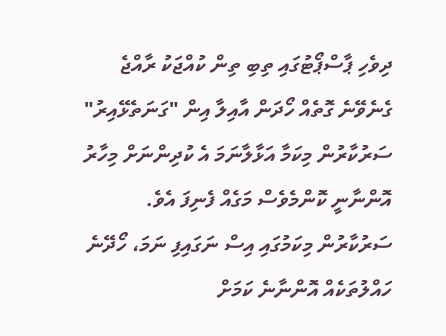ދިވެހި ޕާސްޕޯޓުގައި ތިބި ތިން ކުއްޖަކު ރާއްޖެ ގެނެވޭނެ ގޮތެއް ހޯދަން އާއިލާ އިން "ގަނަތެޅޭއިރު" ސަރުކާރުން މިކަމާ އަޅާލާނަމަ އެ ކުދިންނަށް މިހާރު އޮންނާނީ ކޮންމެވެސް މަގެއް ފެނިފަ އެވެ. ސަރުކާރުން މިކަމުގައި އިސް ނަގައިފި ނަމަ، ހޯދޭނެ ހައްލުތަކެއް އޮންނާނެ ކަމަށް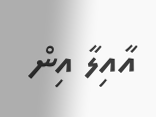އާއިލާ އިން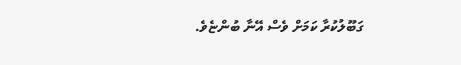ގަބޫލުކުރާ ކަމަށް ވެސް އޭނާ ބުންޏެވެ.